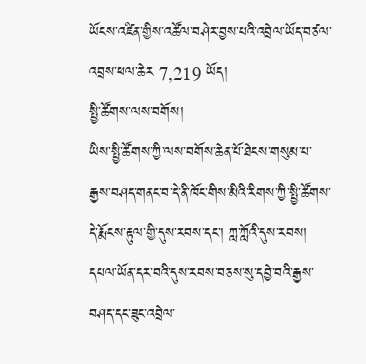ཡོངས་འཛིན་གྱིས་འཚོལ་བཤེར་བྱས་པའི་འབྲེལ་ཡོད་བཙལ་འབྲས་ཕལ་ཆེར 7,219 ཡོད།
སྤྱི་ཚོགས་ལས་བགོས།
ཡིས་སྤྱི་ཚོགས་ཀྱི་ལས་བགོས་ཆེན་པོ་ཐེངས་གསུམ་པ་རྒྱས་བཤད་གནང་བ་དེ་ནི་ཁོང་གིས་མིའི་རིགས་ཀྱི་སྤྱི་ཚོགས་དེ་རྨོངས་རྟུལ་གྱི་དུས་རབས་དང་། ཀླ་ཀློའི་དུས་རབས། དཔལ་ཡོན་དར་བའི་དུས་རབས་བཅས་སུ་དབྱེ་བའི་རྒྱས་བཤད་དང་ཟུང་འབྲེལ་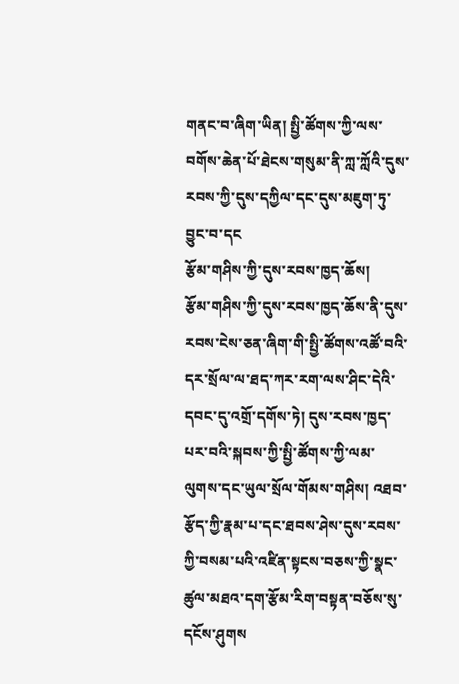གནང་བ་ཞིག་ཡིན། སྤྱི་ཚོགས་ཀྱི་ལས་བགོས་ཆེན་པོ་ཐེངས་གསུམ་ནི་ཀླ་ཀློའི་དུས་རབས་ཀྱི་དུས་དཀྱིལ་དང་དུས་མཇུག་ཏུ་བྱུང་བ་དང
རྩོམ་གཤིས་ཀྱི་དུས་རབས་ཁྱད་ཆོས།
རྩོམ་གཤིས་ཀྱི་དུས་རབས་ཁྱད་ཆོས་ནི་དུས་རབས་ངེས་ཅན་ཞིག་གི་སྤྱི་ཚོགས་འཚོ་བའི་དར་སྲོལ་ལ་ཐད་ཀར་རག་ལས་ཤིང་དེའི་དབང་དུ་འགྲོ་དགོས་ཏེ། དུས་རབས་ཁྱད་པར་བའི་སྐབས་ཀྱི་སྤྱི་ཚོགས་ཀྱི་ལམ་ལུགས་དང་ཡུལ་སྲོལ་གོམས་གཤིས། འཐབ་རྩོད་ཀྱི་རྣམ་པ་དང་ཐབས་ཤེས་དུས་རབས་ཀྱི་བསམ་པའི་འཛིན་སྟངས་བཅས་ཀྱི་སྣང་ཚུལ་མཐའ་དག་རྩོམ་རིག་བསྟན་བཅོས་སུ་དངོས་ཤུགས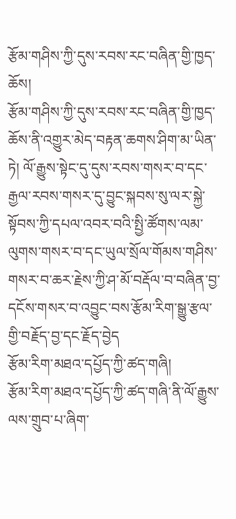རྩོམ་གཤིས་ཀྱི་དུས་རབས་རང་བཞིན་གྱི་ཁྱད་ཆོས།
རྩོམ་གཤིས་ཀྱི་དུས་རབས་རང་བཞིན་གྱི་ཁྱད་ཆོས་ནི་འགྱུར་མེད་བརྟན་ཆགས་ཤིག་མ་ཡིན་ཏེ། ལོ་རྒྱུས་སྟེང་དུ་དུས་རབས་གསར་བ་དང་རྒྱལ་རབས་གསར་དུ་བྱུང་སྐབས་སུ་ལར་སྐྱེ་སྟོབས་ཀྱི་དཔལ་འབར་བའི་སྤྱི་ཚོགས་ལམ་ལུགས་གསར་བ་དང་ཡུལ་སྲོལ་གོམས་གཤིས་གསར་བ་ཆར་རྗེས་ཀྱི་ཤ་མོ་བརྡོལ་བ་བཞིན་བྱ་དངོས་གསར་བ་འབྱུང་བས་རྩོམ་རིག་སྒྱུ་རྩལ་གྱི་བརྗོད་བྱ་དང་རྗོད་བྱེད
རྩོམ་རིག་མཐའ་དཔྱོད་ཀྱི་ཚད་གཞི།
རྩོམ་རིག་མཐའ་དཔྱོད་ཀྱི་ཚད་གཞི་ནི་ལོ་རྒྱུས་ལས་གྲུབ་པ་ཞིག་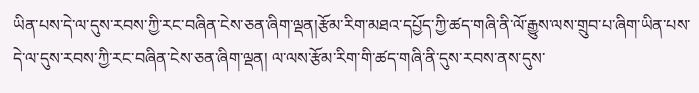ཡིན་པས་དེ་ལ་དུས་རབས་ཀྱི་རང་བཞིན་ངེས་ཅན་ཞིག་ལྡན།རྩོམ་རིག་མཐའ་དཔྱོད་ཀྱི་ཚད་གཞི་ནི་ལོ་རྒྱུས་ལས་གྲུབ་པ་ཞིག་ཡིན་པས་དེ་ལ་དུས་རབས་ཀྱི་རང་བཞིན་ངེས་ཅན་ཞིག་ལྡན། ལ་ལས་རྩོམ་རིག་གི་ཚད་གཞི་ནི་དུས་རབས་ནས་དུས་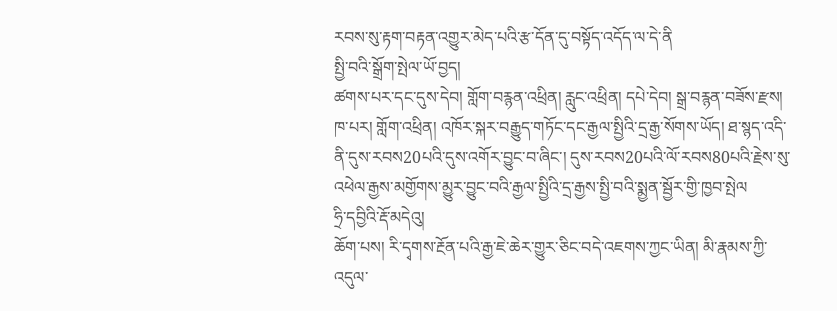རབས་སུ་རྟག་བརྟན་འགྱུར་མེད་པའི་རྩ་དོན་དུ་བསྟོད་འདོད་ལ་དེ་ནི
སྤྱི་བའི་སྒྲོག་སྤེལ་ཡོ་བྱད།
ཚགས་པར་དང་དུས་དེབ། གློག་བརྙན་འཕྲིན། རླུང་འཕྲིན། དཔེ་དེབ། སྒྲ་བརྙན་བཟོས་རྫས། ཁ་པར། གློག་འཕྲིན། འཁོར་སྐར་བརྒྱུད་གཏོང་དང་རྒྱལ་སྤྱིའི་དྲ་རྒྱ་སོགས་ཡོད། ཐ་སྙད་འདི་ནི་དུས་རབས20པའི་དུས་འགོར་བྱུང་བ་ཞིང་། དུས་རབས20པའི་ལོ་རབས80པའི་རྗེས་སུ་འཕེལ་རྒྱས་མགྱོགས་མྱུར་བྱུང་བའི་རྒྱལ་སྤྱིའི་དྲ་རྒྱས་སྤྱི་བའི་སྨྱན་སྦྱོར་གྱི་ཁྱབ་སྤེལ
ཧྲི་དབྱིའི་རྡོ་མདེའུ།
ཆོག་པས། རི་དྭགས་རྔོན་པའི་རྒྱ་ཇེ་ཆེར་གྱུར་ཅིང་བདེ་འཇགས་ཀྱང་ཡིན། མི་རྣམས་ཀྱི་འདུལ་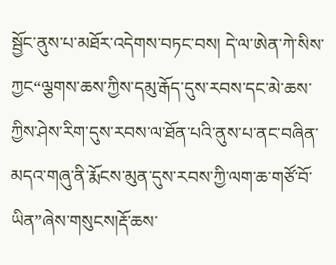སྦྱོང་ནུས་པ་མཐོར་འདེགས་བཏང་བས། དེ་ལ་ཨེན་ཀེ་སིས་ཀྱང“ལྕགས་ཆས་ཀྱིས་དམུ་རྒོད་དུས་རབས་དང་མེ་ཆས་ཀྱིས་ཤེས་རིག་དུས་རབས་ལ་ཐོན་པའི་ནུས་པ་ནང་བཞིན་མདའ་གཞུ་ནི་རྨོངས་མུན་དུས་རབས་ཀྱི་ལག་ཆ་གཙོ་བོ་ཡིན”ཞེས་གསུངས།རྡོ་ཆས་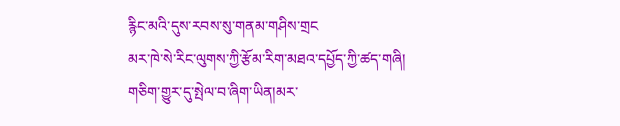རྙིང་མའི་དུས་རབས་སུ་གནམ་གཤིས་གྲང
མར་ཁེ་སེ་རིང་ལུགས་ཀྱི་རྩོམ་རིག་མཐའ་དཔྱོད་ཀྱི་ཚད་གཞི།
གཅིག་གྱུར་དུ་སྤེལ་བ་ཞིག་ཡིན།མར་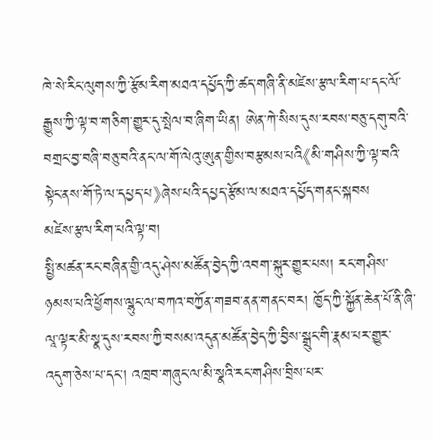ཁེ་སེ་རིང་ལུགས་ཀྱི་རྩོམ་རིག་མཐའ་དཔྱོད་ཀྱི་ཚད་གཞི་ནི་མཛེས་རྩལ་རིག་པ་དང་ལོ་རྒྱུས་ཀྱི་ལྟ་བ་གཅིག་གྱུར་དུ་སྤེལ་བ་ཞིག་ཡིན། ཨེན་ཀེ་སིས་དུས་རབས་བཅུ་དགུ་བའི་བགྲང་བྱ་བཞི་བཅུ་བའི་ནང་ལ་གོ་ལེའུ་ཨུན་གྱིས་བརྩམས་པའི《མི་གཤིས་ཀྱི་ལྟ་བའི་སྟེང་ནས་གོ་ཏེ་ལ་དཔྱད་པ》ཞེས་པའི་དཔྱད་རྩོམ་ལ་མཐའ་དཔྱོད་གནང་སྐབས
མཛེས་རྩལ་རིག་པའི་ལྟ་བ།
སྤྱི་མཚན་རང་བཞིན་གྱི་འདུ་ཤེས་མཚོན་བྱེད་ཀྱི་འབག་སྐུར་གྱུར་པས། རང་གཤིས་ཉམས་པའི་ཕྱོགས་ལྷུང་ལ་བཀའ་བཀྱོན་གཟབ་ནན་གནང་བར། ཁྱོད་ཀྱི་སྐྱོན་ཆེན་པོ་ནི་ཞི་ལཱ་ལྟར་མི་སྣ་དུས་རབས་ཀྱི་བསམ་འདུན་མཚོན་བྱེད་ཀྱི་བྱིས་སྒྲུང་གི་རྣམ་པར་གྱུར་འདུག་ཅེས་པ་དང་། འཁྲབ་གཞུང་ལ་མི་སྣའི་རང་གཤིས་བྲིས་པར་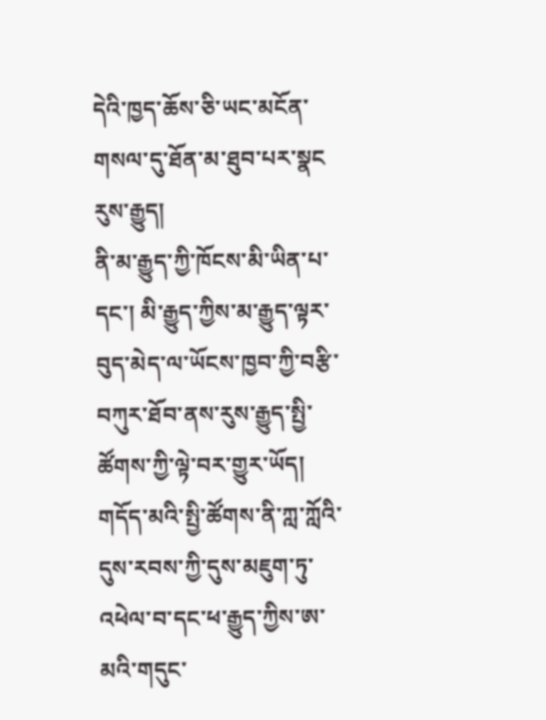དེའི་ཁྱད་ཆོས་ཅི་ཡང་མངོན་གསལ་དུ་ཐོན་མ་ཐུབ་པར་སྣང
རུས་རྒྱུད།
ནི་མ་རྒྱུད་ཀྱི་ཁོངས་མི་ཡིན་པ་དང་། མི་རྒྱུད་ཀྱིས་མ་རྒྱུད་ལྟར་བུད་མེད་ལ་ཡོངས་ཁྱབ་ཀྱི་བརྩི་བཀུར་ཐོབ་ནས་རུས་རྒྱུད་སྤྱི་ཚོགས་ཀྱི་ལྟེ་བར་གྱུར་ཡོད། གདོད་མའི་སྤྱི་ཚོགས་ནི་ཀླ་ཀློའི་དུས་རབས་ཀྱི་དུས་མཇུག་ཏུ་འཕེལ་བ་དང་ཕ་རྒྱུད་ཀྱིས་ཨ་མའི་གདུང་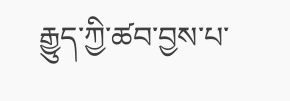རྒྱུད་ཀྱི་ཚབ་བྱས་པ་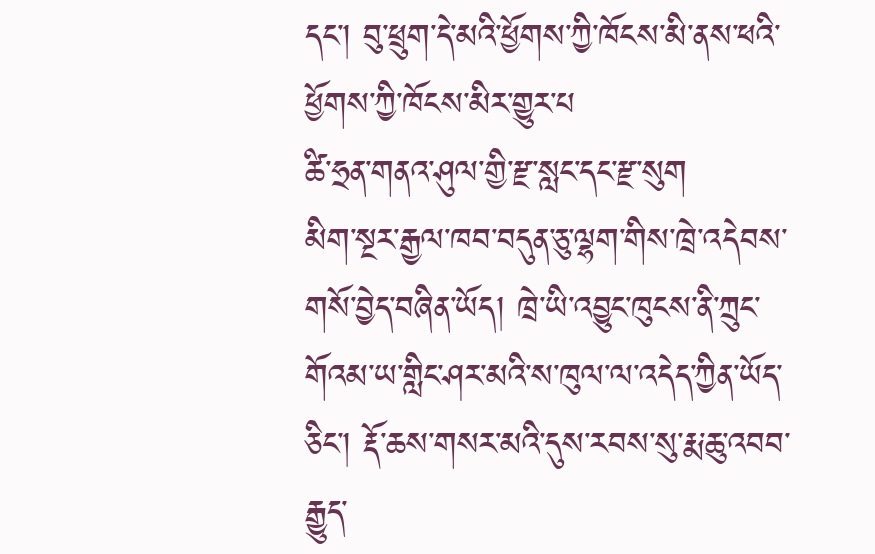དང་། བུ་ཕྲུག་དེ་མའི་ཕྱོགས་ཀྱི་ཁོངས་མི་ནས་ཕའི་ཕྱོགས་ཀྱི་ཁོངས་མིར་གྱུར་པ
ཚི་ཧྲན་གནའ་ཤུལ་གྱི་རྫ་སླང་དང་རྫ་སུག
མིག་སྔར་རྒྱལ་ཁབ་བདུན་ཅུ་ལྷག་གིས་ཁྲེ་འདེབས་གསོ་བྱེད་བཞིན་ཡོད། ཁྲེ་ཡི་འབྱུང་ཁུངས་ནི་ཀྲུང་གོའམ་ཡ་གླིང་ཤར་མའི་ས་ཁུལ་ལ་འདེད་ཀྱིན་ཡོད་ཅིང་། རྡོ་ཆས་གསར་མའི་དུས་རབས་སུ་རྨ་ཆུ་འབབ་རྒྱུད་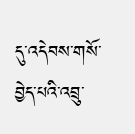དུ་འདེབས་གསོ་བྱེད་པའི་འབྲུ་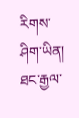རིགས་ཤིག་ཡིན། ཐང་རྒྱལ་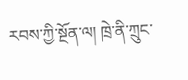རབས་ཀྱི་སྔོན་ལ། ཁྲེ་ནི་ཀྲུང་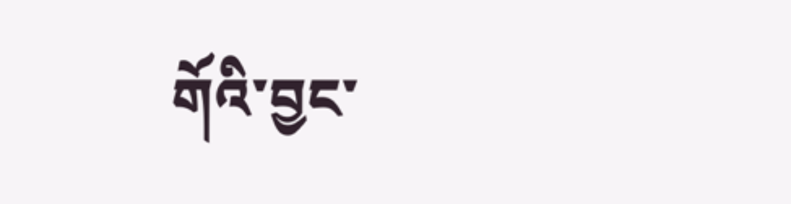གོའི་བྱང་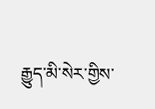རྒྱུད་མི་སེར་གྱིས་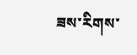ཟས་རིགས་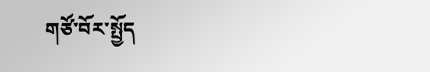གཙོ་བོར་སྤྱོད